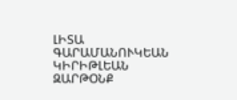ԼԻՏԱ ԳԱՐԱՄԱՆՈՒԿԵԱՆ ԿԻՐԻԹԼԵԱՆ
ԶԱՐԹՕՆՔ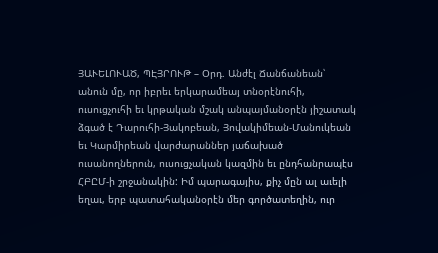ՅԱՒԵԼՈՒԱԾ, ՊԷՅՐՈՒԹ – Օրդ. Անժէլ Ճանճանեան՝ անուն մը, որ իբրեւ երկարամեայ տնօրէնուհի, ուսուցչուհի եւ կրթական մշակ անպայմանօրէն յիշատակ ձգած է Դարուհի-Յակոբեան, Յովակիմեան-Մանուկեան եւ Կարմիրեան վարժարաններ յաճախած ուսանողներուն, ուսուցչական կազմին եւ ընդհանրապէս ՀԲԸՄ-ի շրջանակին: Իմ պարագայիս, քիչ մըն ալ աւելի եղաւ, երբ պատահականօրէն մեր գործատեղին, ուր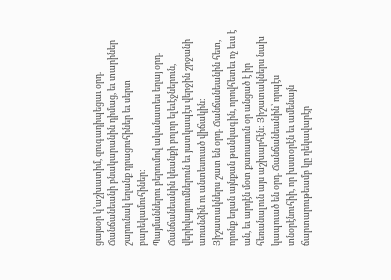ցայսօր կ’աշխատիմ, զուգադիպեցաւ օրդ. Ճանճանեանի բնակարանին դիմաց, եւ տարիներ շարունակ եղանք դրացուհիներ եւ սերտ բարեկամուհիներ:
Պայմաններու բերումով ականատես եղայ օրդ. Ճանճանեանին կեանքի բոլոր ելեւէջներուն, վերիվայրումներուն եւ յատկապէս վերջին շրջանի առանձին ու անտեսուած վիճակին:
Յիշատակներս շատ են օրդ. Ճանճանեանին հետ, որոնք եղան այնքան թանկագին, որովհետեւ ոչ եւս է ան, եւ արդէն մօտ քառասուն օր անցած է իր հեռանալուն այս աշխարհէն: Յիշատակներս նախ կապուած են օրդ. Ճանճանեանին՝ որպէս տնօրէնուհիի, որ խստօրէն եւ ամենայն ճարտարութեամբ կը ղեկավարէր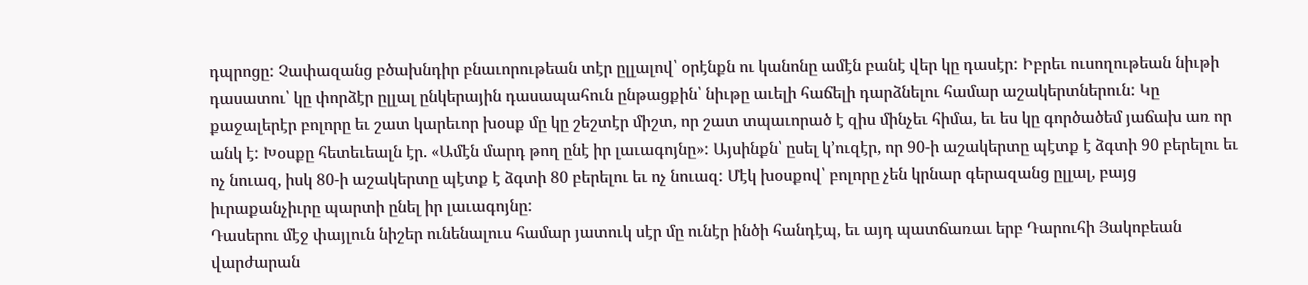դպրոցը: Չափազանց բծախնդիր բնաւորութեան տէր ըլլալով՝ օրէնքն ու կանոնը ամէն բանէ վեր կը դասէր: Իբրեւ ուսողութեան նիւթի դասատու՝ կը փորձէր ըլլալ ընկերային դասապահուն ընթացքին՝ նիւթը աւելի հաճելի դարձնելու համար աշակերտներուն: Կը քաջալերէր բոլորը եւ շատ կարեւոր խօսք մը կը շեշտէր միշտ, որ շատ տպաւորած է զիս մինչեւ հիմա, եւ ես կը գործածեմ յաճախ առ որ անկ է: Խօսքը հետեւեալն էր. «Ամէն մարդ թող ընէ իր լաւագոյնը»: Այսինքն՝ ըսել կ’ուզէր, որ 90-ի աշակերտը պէտք է ձգտի 90 բերելու եւ ոչ նուազ, իսկ 80-ի աշակերտը պէտք է ձգտի 80 բերելու եւ ոչ նուազ: Մէկ խօսքով՝ բոլորը չեն կրնար գերազանց ըլլալ, բայց իւրաքանչիւրը պարտի ընել իր լաւագոյնը:
Դասերու մէջ փայլուն նիշեր ունենալուս համար յատուկ սէր մը ունէր ինծի հանդէպ, եւ այդ պատճառաւ երբ Դարուհի Յակոբեան վարժարան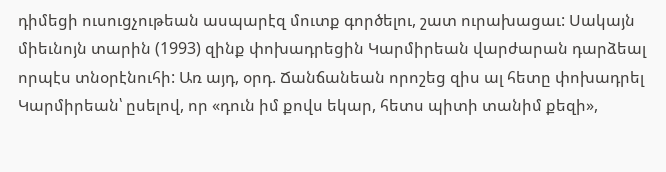դիմեցի ուսուցչութեան ասպարէզ մուտք գործելու, շատ ուրախացաւ: Սակայն միեւնոյն տարին (1993) զինք փոխադրեցին Կարմիրեան վարժարան դարձեալ որպէս տնօրէնուհի: Առ այդ, օրդ. Ճանճանեան որոշեց զիս ալ հետը փոխադրել Կարմիրեան՝ ըսելով, որ «դուն իմ քովս եկար, հետս պիտի տանիմ քեզի»,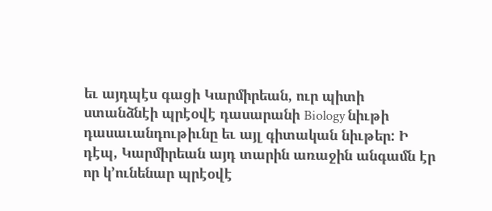եւ այդպէս գացի Կարմիրեան, ուր պիտի ստանձնէի պրէօվէ դասարանի Biology նիւթի դասաւանդութիւնը եւ այլ գիտական նիւթեր: Ի դէպ, Կարմիրեան այդ տարին առաջին անգամն էր որ կ’ունենար պրէօվէ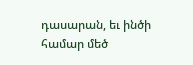դասարան, եւ ինծի համար մեծ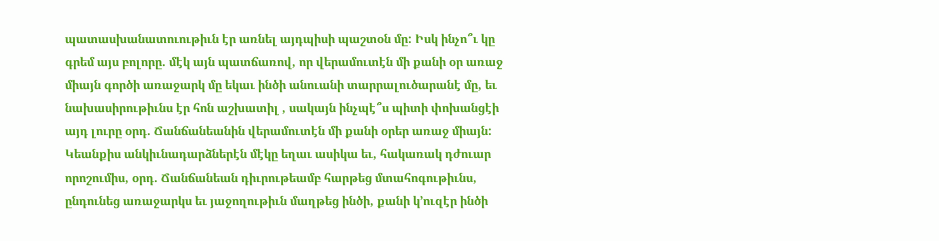պատասխանատուութիւն էր առնել այդպիսի պաշտօն մը: Իսկ ինչո՞ւ կը գրեմ այս բոլորը. մէկ այն պատճառով, որ վերամուտէն մի քանի օր առաջ միայն գործի առաջարկ մը եկաւ ինծի անուանի տարրալուծարանէ մը, եւ նախասիրութիւնս էր հոն աշխատիլ , սակայն ինչպէ՞ս պիտի փոխանցէի այդ լուրը օրդ. Ճանճանեանին վերամուտէն մի քանի օրեր առաջ միայն: Կեանքիս անկիւնադարձներէն մէկը եղաւ ասիկա եւ, հակառակ դժուար որոշումիս, օրդ. Ճանճանեան դիւրութեամբ հարթեց մտահոգութիւնս, ընդունեց առաջարկս եւ յաջողութիւն մաղթեց ինծի, քանի կ’ուզէր ինծի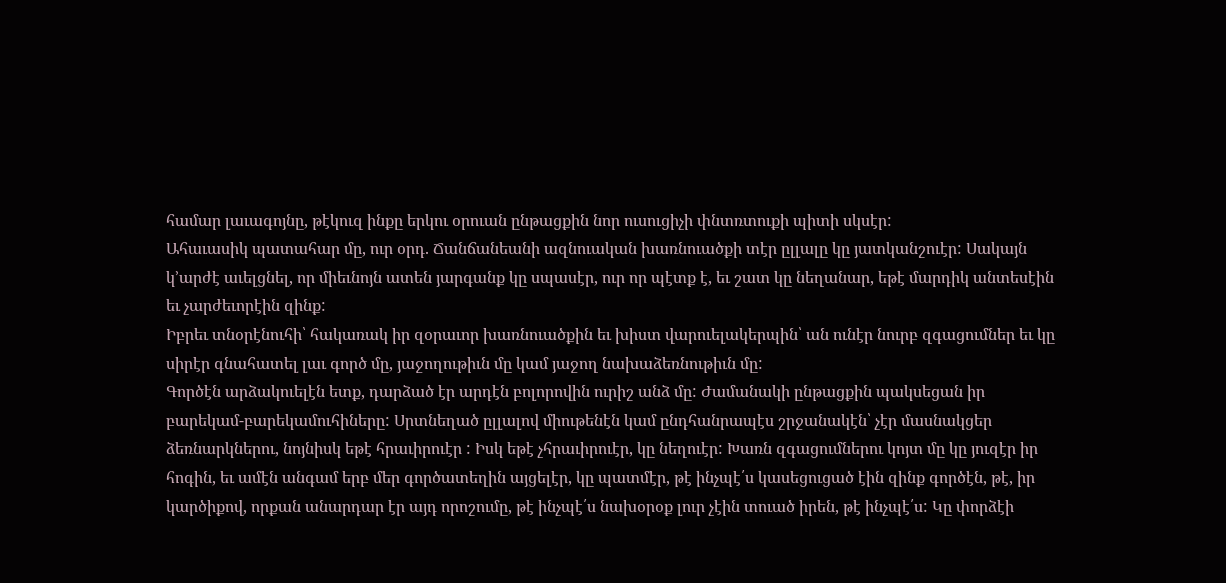համար լաւագոյնը, թէկուզ ինքը երկու օրուան ընթացքին նոր ուսուցիչի փնտռտուքի պիտի սկսէր:
Ահաւասիկ պատահար մը, ուր օրդ. Ճանճանեանի ազնուական խառնուածքի տէր ըլլալը կը յատկանշուէր: Սակայն կ’արժէ աւելցնել, որ միեւնոյն ատեն յարգանք կը սպասէր, ուր որ պէտք է, եւ շատ կը նեղանար, եթէ մարդիկ անտեսէին եւ չարժեւորէին զինք:
Իբրեւ տնօրէնուհի՝ հակառակ իր զօրաւոր խառնուածքին եւ խիստ վարուելակերպին՝ ան ունէր նուրբ զգացումներ եւ կը սիրէր գնահատել լաւ գործ մը, յաջողութիւն մը կամ յաջող նախաձեռնութիւն մը:
Գործէն արձակուելէն ետք, դարձած էր արդէն բոլորովին ուրիշ անձ մը: Ժամանակի ընթացքին պակսեցան իր բարեկամ-բարեկամուհիները: Սրտնեղած ըլլալով միութենէն կամ ընդհանրապէս շրջանակէն՝ չէր մասնակցեր ձեռնարկներու, նոյնիսկ եթէ հրաւիրուէր : Իսկ եթէ չհրաւիրուէր, կը նեղուէր: Խառն զգացումներու կոյտ մը կը յուզէր իր հոգին, եւ ամէն անգամ երբ մեր գործատեղին այցելէր, կը պատմէր, թէ ինչպէ՛ս կասեցուցած էին զինք գործէն, թէ, իր կարծիքով, որքան անարդար էր այդ որոշումը, թէ ինչպէ՛ս նախօրօք լուր չէին տուած իրեն, թէ ինչպէ՛ս: Կը փորձէի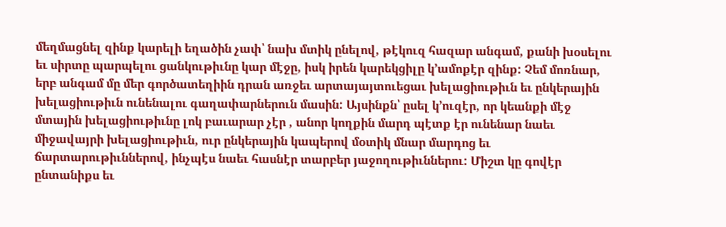մեղմացնել զինք կարելի եղածին չափ՝ նախ մտիկ ընելով, թէկուզ հազար անգամ, քանի խօսելու եւ սիրտը պարպելու ցանկութիւնը կար մէջը, իսկ իրեն կարեկցիլը կ’ամոքէր զինք: Չեմ մոռնար, երբ անգամ մը մեր գործատեղիին դրան առջեւ արտայայտուեցաւ խելացիութիւն եւ ընկերային խելացիութիւն ունենալու գաղափարներուն մասին: Այսինքն՝ ըսել կ’ուզէր, որ կեանքի մէջ մտային խելացիութիւնը լոկ բաւարար չէր , անոր կողքին մարդ պէտք էր ունենար նաեւ միջավայրի խելացիութիւն, ուր ընկերային կապերով մօտիկ մնար մարդոց եւ ճարտարութիւններով, ինչպէս նաեւ հասնէր տարբեր յաջողութիւններու: Միշտ կը գովէր ընտանիքս եւ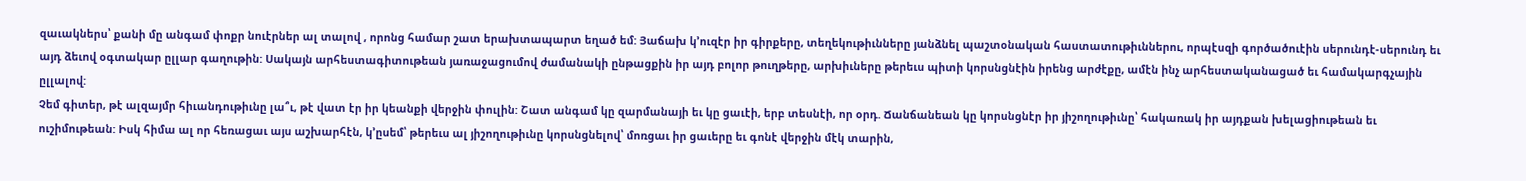զաւակներս՝ քանի մը անգամ փոքր նուէրներ ալ տալով , որոնց համար շատ երախտապարտ եղած եմ: Յաճախ կ’ուզէր իր գիրքերը, տեղեկութիւնները յանձնել պաշտօնական հաստատութիւններու, որպէսզի գործածուէին սերունդէ-սերունդ եւ այդ ձեւով օգտակար ըլլար գաղութին: Սակայն արհեստագիտութեան յառաջացումով ժամանակի ընթացքին իր այդ բոլոր թուղթերը, արխիւները թերեւս պիտի կորսնցնէին իրենց արժէքը, ամէն ինչ արհեստականացած եւ համակարգչային ըլլալով:
Չեմ գիտեր, թէ ալզայմր հիւանդութիւնը լա՞ւ, թէ վատ էր իր կեանքի վերջին փուլին: Շատ անգամ կը զարմանայի եւ կը ցաւէի, երբ տեսնէի, որ օրդ. Ճանճանեան կը կորսնցնէր իր յիշողութիւնը՝ հակառակ իր այդքան խելացիութեան եւ ուշիմութեան: Իսկ հիմա ալ որ հեռացաւ այս աշխարհէն, կ’ըսեմ՝ թերեւս ալ յիշողութիւնը կորսնցնելով՝ մոռցաւ իր ցաւերը եւ գոնէ վերջին մէկ տարին,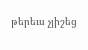թերեւս չյիշեց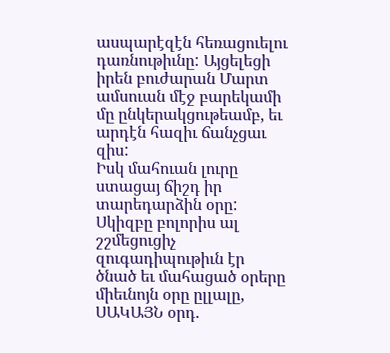ասպարէզէն հեռացուելու դառնութիւնը: Այցելեցի իրեն բուժարան Մարտ ամսուան մէջ բարեկամի մը ընկերակցութեամբ, եւ արդէն հազիւ ճանչցաւ զիս:
Իսկ մահուան լուրը ստացայ ճիշդ իր տարեդարձին օրը: Սկիզբը բոլորիս ալ շշմեցուցիչ զուգադիպութիւն էր ծնած եւ մահացած օրերը միեւնոյն օրը ըլլալը, ՍԱԿԱՅՆ օրդ.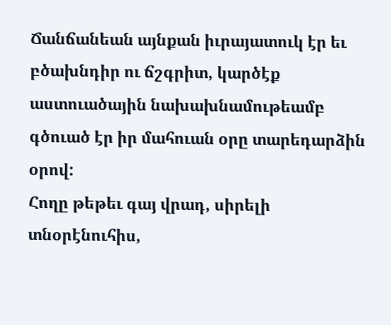Ճանճանեան այնքան իւրայատուկ էր եւ բծախնդիր ու ճշգրիտ, կարծէք աստուածային նախախնամութեամբ գծուած էր իր մահուան օրը տարեդարձին օրով:
Հողը թեթեւ գայ վրադ, սիրելի տնօրէնուհիս,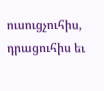ուսուցչուհիս, դրացուհիս եւ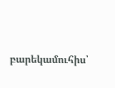բարեկամուհիս՝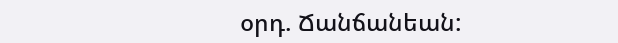օրդ. Ճանճանեան: